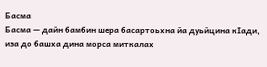Басма
Басма — дайн бамбин шера басартоьхна йа дуьйцина кӀади, иза до башха дина морса миткалах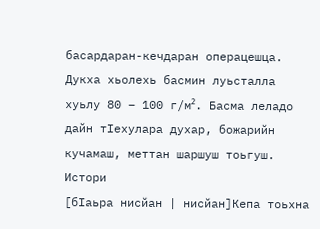басардаран-кечдаран операцешца. Дукха хьолехь басмин луьсталла хуьлу 80 – 100 г/м². Басма леладо дайн тӀехулара духар, божарийн кучамаш, меттан шаршуш тоьгуш.
Истори
[бӀаьра нисйан | нисйан]Кепа тоьхна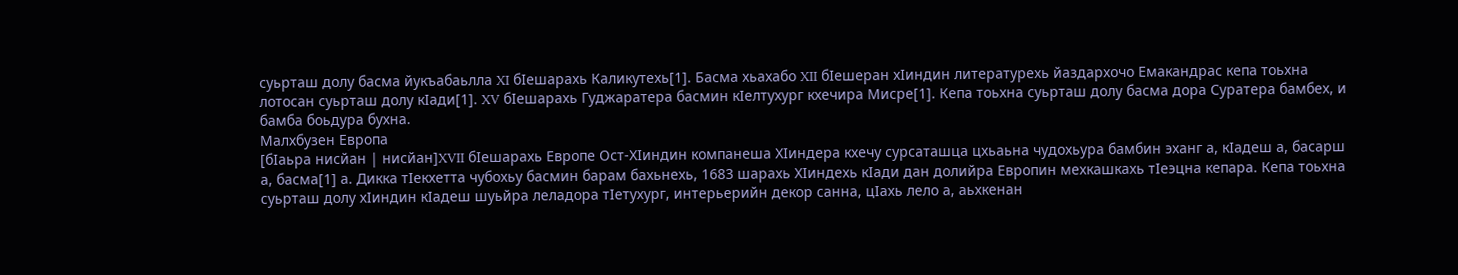суьрташ долу басма йукъабаьлла XI бӀешарахь Каликутехь[1]. Басма хьахабо XII бӀешеран хӀиндин литературехь йаздархочо Емакандрас кепа тоьхна лотосан суьрташ долу кӀади[1]. XV бӀешарахь Гуджаратера басмин кӀелтухург кхечира Мисре[1]. Кепа тоьхна суьрташ долу басма дора Суратера бамбех, и бамба боьдура бухна.
Малхбузен Европа
[бӀаьра нисйан | нисйан]XVII бӀешарахь Европе Ост-ХӀиндин компанеша ХӀиндера кхечу сурсаташца цхьаьна чудохьура бамбин эханг а, кӀадеш а, басарш а, басма[1] а. Дикка тӀекхетта чубохьу басмин барам бахьнехь, 1683 шарахь ХӀиндехь кӀади дан долийра Европин мехкашкахь тӀеэцна кепара. Кепа тоьхна суьрташ долу хӀиндин кӀадеш шуьйра леладора тӀетухург, интерьерийн декор санна, цӀахь лело а, аьхкенан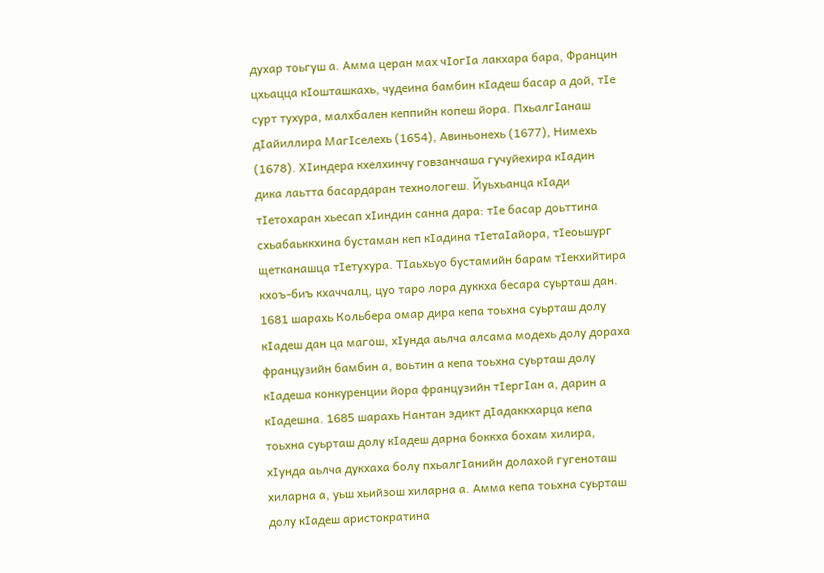духар тоьгуш а. Амма церан мах чӀогӀа лакхара бара, Францин цхьацца кӀошташкахь, чудеина бамбин кӀадеш басар а дой, тӀе сурт тухура, малхбален кеппийн копеш йора. ПхьалгӀанаш дӀайиллира МагӀселехь (1654), Авиньонехь (1677), Нимехь (1678). ХӀиндера кхелхинчу говзанчаша гучуйехира кӀадин дика лаьтта басардаран технологеш. Йуьхьанца кӀади тӀетохаран хьесап хӀиндин санна дара: тӀе басар доьттина схьабаьккхина бустаман кеп кӀадина тӀетаӀайора, тӀеоьшург щетканашца тӀетухура. ТӀаьхьуо бустамийн барам тӀекхийтира кхоъ-биъ кхаччалц, цуо таро лора дуккха бесара суьрташ дан. 1681 шарахь Кольбера омар дира кепа тоьхна суьрташ долу кӀадеш дан ца магош, хӀунда аьлча алсама модехь долу дораха французийн бамбин а, воьтин а кепа тоьхна суьрташ долу кӀадеша конкуренции йора французийн тӀергӀан а, дарин а кӀадешна. 1685 шарахь Нантан эдикт дӀадаккхарца кепа тоьхна суьрташ долу кӀадеш дарна боккха бохам хилира, хӀунда аьлча дукхаха болу пхьалгӀанийн долахой гугеноташ хиларна а, уьш хьийзош хиларна а. Амма кепа тоьхна суьрташ долу кӀадеш аристократина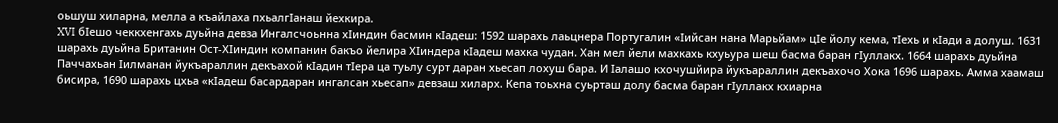оьшуш хиларна, мелла а къайлаха пхьалгӀанаш йехкира.
XVI бӀешо чеккхенгахь дуьйна девза Ингалсчоьнна хӀиндин басмин кӀадеш: 1592 шарахь лаьцнера Португалин «Ӏийсан нана Марьйам» цӀе йолу кема, тӀехь и кӀади а долуш. 1631 шарахь дуьйна Британин Ост-ХӀиндин компанин бакъо йелира ХӀиндера кӀадеш махка чудан. Хан мел йели махкахь кхуьура шеш басма баран гӀуллакх. 1664 шарахь дуьйна Паччахьан Ӏилманан йукъараллин декъахой кӀадин тӀера ца туьлу сурт даран хьесап лохуш бара. И Ӏалашо кхочушйира йукъараллин декъахочо Хока 1696 шарахь. Амма хаамаш бисира, 1690 шарахь цхьа «кӀадеш басардаран ингалсан хьесап» девзаш хиларх. Кепа тоьхна суьрташ долу басма баран гӀуллакх кхиарна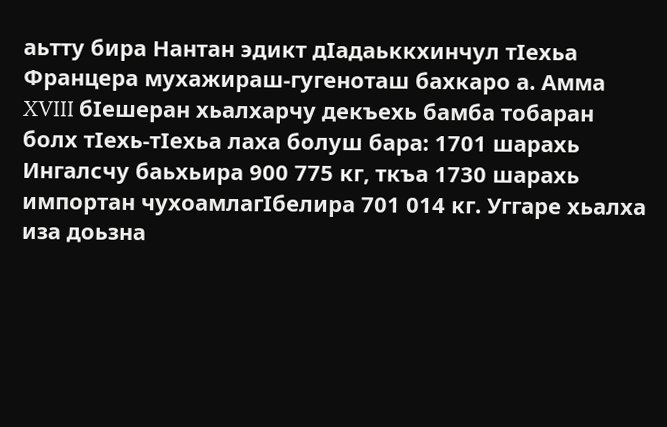аьтту бира Нантан эдикт дӀадаьккхинчул тӀехьа Францера мухажираш-гугеноташ бахкаро а. Амма XVIII бӀешеран хьалхарчу декъехь бамба тобаран болх тӀехь-тӀехьа лаха болуш бара: 1701 шарахь Ингалсчу баьхьира 900 775 кг, ткъа 1730 шарахь импортан чухоамлагӀбелира 701 014 кг. Уггаре хьалха иза доьзна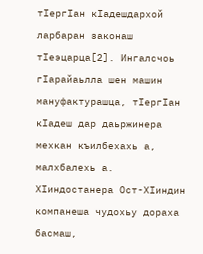тӀергӀан кӀадешдархой ларбаран законаш тӀеэцарца[2]. Ингалсчоь гӀарайаьлла шен машин мануфактурашца, тӀергӀан кӀадеш дар даьржинера мехкан къилбехахь а, малхбалехь а. ХӀиндостанера Ост-ХӀиндин компанеша чудохьу дораха басмаш,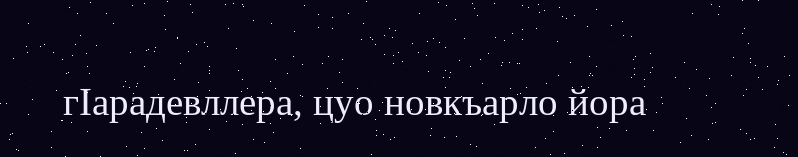гӀарадевллера, цуо новкъарло йора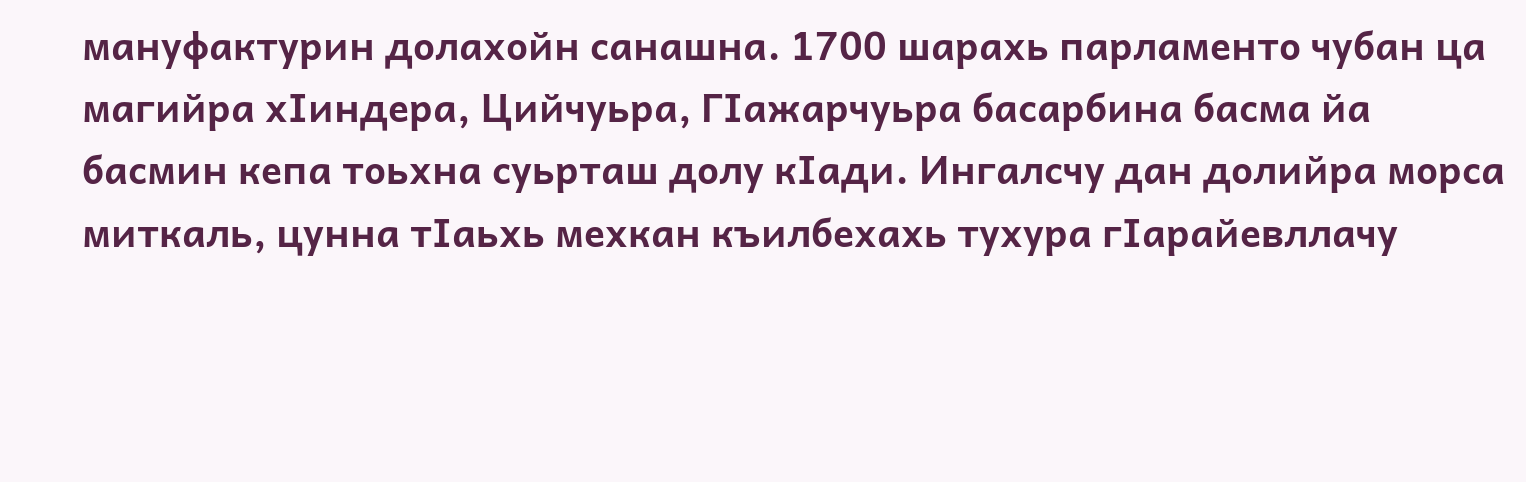мануфактурин долахойн санашна. 1700 шарахь парламенто чубан ца магийра хӀиндера, Цийчуьра, ГӀажарчуьра басарбина басма йа басмин кепа тоьхна суьрташ долу кӀади. Ингалсчу дан долийра морса миткаль, цунна тӀаьхь мехкан къилбехахь тухура гӀарайевллачу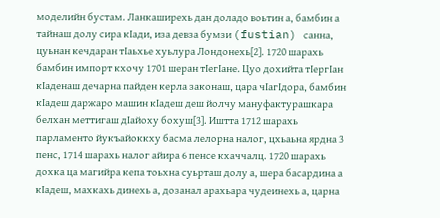моделийн бустам. Ланкаширехь дан доладо воьтин а, бамбин а тайнаш долу сира кӀади, иза девза бумзи (fustian) санна, цуьнан кечдаран тӀаьхье хуьлура Лондонехь[2]. 1720 шарахь бамбин импорт кхочу 1701 шеран тӀегӀане. Цуо дохийта тӀергӀан кӀаденаш дечарна пайден керла законаш, цара чӀагӀдора, бамбин кӀадеш даржаро машин кӀадеш деш йолчу мануфактурашкара белхан меттигаш дӀайоху бохуш[3]. Иштта 1712 шарахь парламенто йукъайоккху басма лелорна налог, цхьаьна ярдна 3 пенс, 1714 шарахь налог айира 6 пенсе кхаччалц. 1720 шарахь дохка ца магийра кепа тоьхна суьрташ долу а, шера басардина а кӀадеш, махкахь динехь а, дозанал арахьара чудеинехь а, царна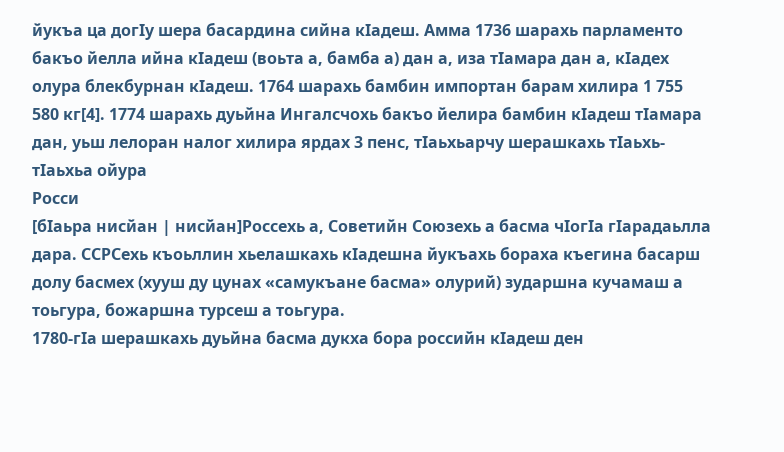йукъа ца догӀу шера басардина сийна кӀадеш. Амма 1736 шарахь парламенто бакъо йелла ийна кӀадеш (воьта а, бамба а) дан а, иза тӀамара дан а, кӀадех олура блекбурнан кӀадеш. 1764 шарахь бамбин импортан барам хилира 1 755 580 кг[4]. 1774 шарахь дуьйна Ингалсчохь бакъо йелира бамбин кӀадеш тӀамара дан, уьш лелоран налог хилира ярдах 3 пенс, тӀаьхьарчу шерашкахь тӀаьхь-тӀаьхьа ойура
Росси
[бӀаьра нисйан | нисйан]Россехь а, Советийн Союзехь а басма чӀогӀа гӀарадаьлла дара. ССРСехь къоьллин хьелашкахь кӀадешна йукъахь бораха къегина басарш долу басмех (хууш ду цунах «самукъане басма» олурий) зударшна кучамаш а тоьгура, божаршна турсеш а тоьгура.
1780-гӀа шерашкахь дуьйна басма дукха бора российн кӀадеш ден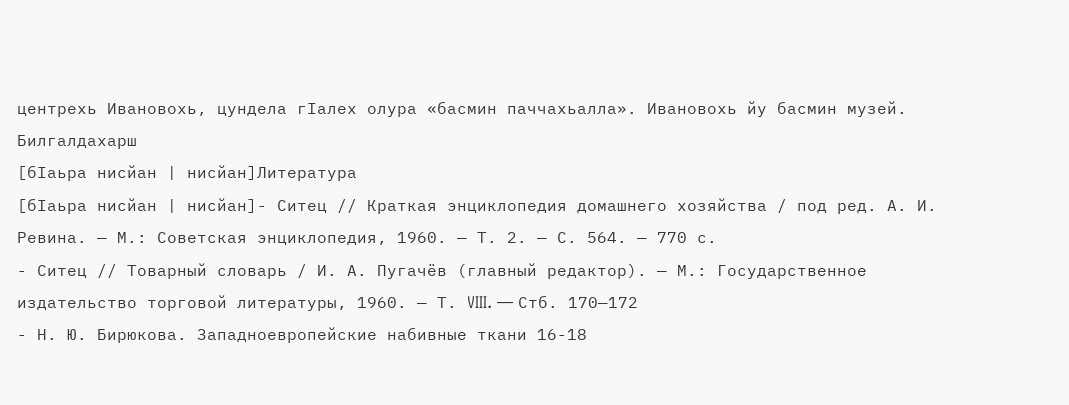центрехь Ивановохь, цундела гӀалех олура «басмин паччахьалла». Ивановохь йу басмин музей.
Билгалдахарш
[бӀаьра нисйан | нисйан]Литература
[бӀаьра нисйан | нисйан]- Ситец // Краткая энциклопедия домашнего хозяйства / под ред. А. И. Ревина. — М.: Советская энциклопедия, 1960. — Т. 2. — С. 564. — 770 с.
- Ситец // Товарный словарь / И. А. Пугачёв (главный редактор). — М.: Государственное издательство торговой литературы, 1960. — Т. VIII. — Стб. 170—172
- Н. Ю. Бирюкова. Западноевропейские набивные ткани 16-18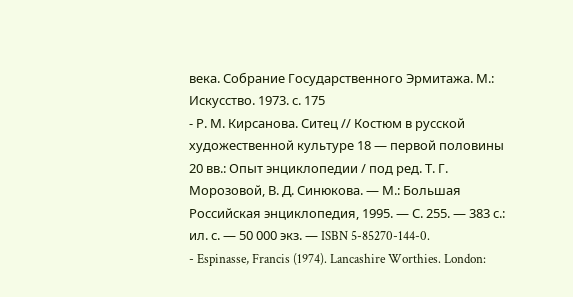века. Собрание Государственного Эрмитажа. М.: Искусство. 1973. с. 175
- Р. М. Кирсанова. Ситец // Костюм в русской художественной культуре 18 — первой половины 20 вв.: Опыт энциклопедии / под ред. Т. Г. Морозовой, В. Д. Синюкова. — М.: Большая Российская энциклопедия, 1995. — С. 255. — 383 с.: ил. с. — 50 000 экз. — ISBN 5-85270-144-0.
- Espinasse, Francis (1974). Lancashire Worthies. London: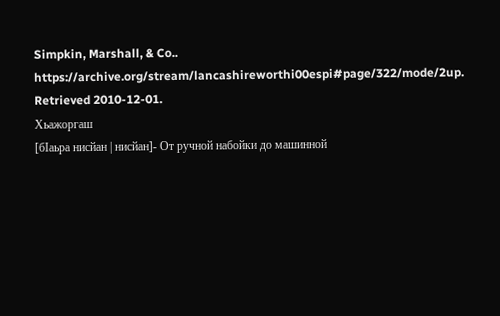Simpkin, Marshall, & Co.. https://archive.org/stream/lancashireworthi00espi#page/322/mode/2up. Retrieved 2010-12-01.
Хьажоргаш
[бӀаьра нисйан | нисйан]- От ручной набойки до машинной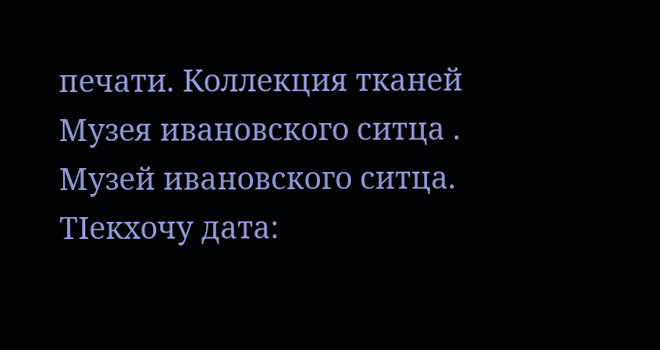печати. Коллекция тканей Музея ивановского ситца . Музей ивановского ситца. ТӀекхочу дата: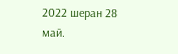2022 шеран 28 май.